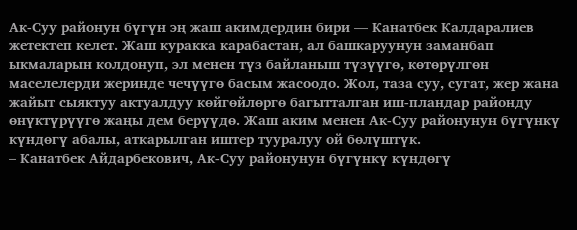Ак-Суу районун бүгүн эң жаш акимдердин бири — Канатбек Калдаралиев жетектеп келет. Жаш куракка карабастан, ал башкаруунун заманбап ыкмаларын колдонуп, эл менен түз байланыш түзүүгө, көтөрүлгөн маселелерди жеринде чечүүгө басым жасоодо. Жол, таза суу, сугат, жер жана жайыт сыяктуу актуалдуу көйгөйлөргө багытталган иш-пландар районду өнүктүрүүгө жаңы дем берүүдө. Жаш аким менен Ак-Суу районунун бүгүнкү күндөгү абалы, аткарылган иштер тууралуу ой бөлүштүк.
– Канатбек Айдарбекович, Ак-Суу районунун бүгүнкү күндөгү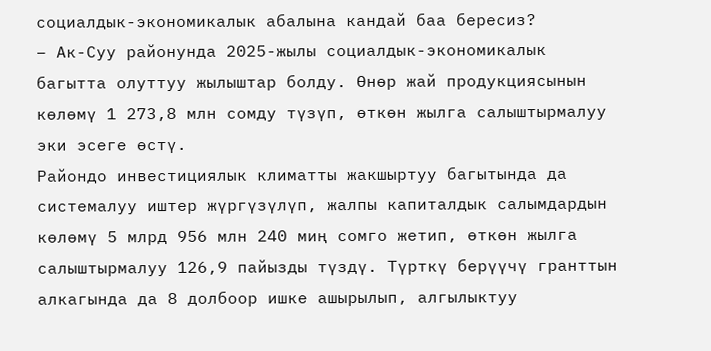социалдык-экономикалык абалына кандай баа бересиз?
– Ак-Суу районунда 2025-жылы социалдык-экономикалык багытта олуттуу жылыштар болду. Өнөр жай продукциясынын көлөмү 1 273,8 млн сомду түзүп, өткөн жылга салыштырмалуу эки эсеге өстү.
Райондо инвестициялык климатты жакшыртуу багытында да системалуу иштер жүргүзүлүп, жалпы капиталдык салымдардын көлөмү 5 млрд 956 млн 240 миң сомго жетип, өткөн жылга салыштырмалуу 126,9 пайызды түздү. Түрткү берүүчү гранттын алкагында да 8 долбоор ишке ашырылып, алгылыктуу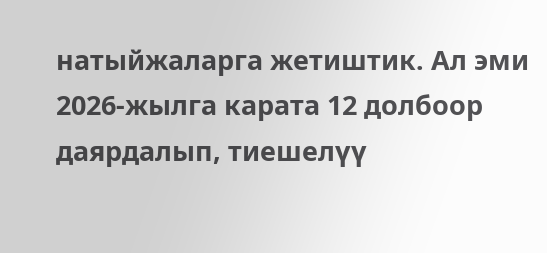натыйжаларга жетиштик. Ал эми 2026-жылга карата 12 долбоор даярдалып, тиешелүү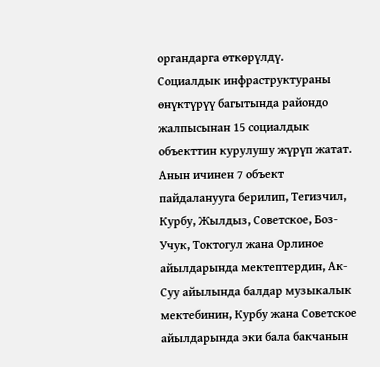органдарга өткөрүлдү.
Социалдык инфраструктураны өнүктүрүү багытында райондо жалпысынан 15 социалдык объекттин курулушу жүрүп жатат. Анын ичинен 7 объект пайдаланууга берилип, Тегизчил, Курбу, Жылдыз, Советское, Боз-Учук, Токтогул жана Орлиное айылдарында мектептердин, Ак-Суу айылында балдар музыкалык мектебинин, Курбу жана Советское айылдарында эки бала бакчанын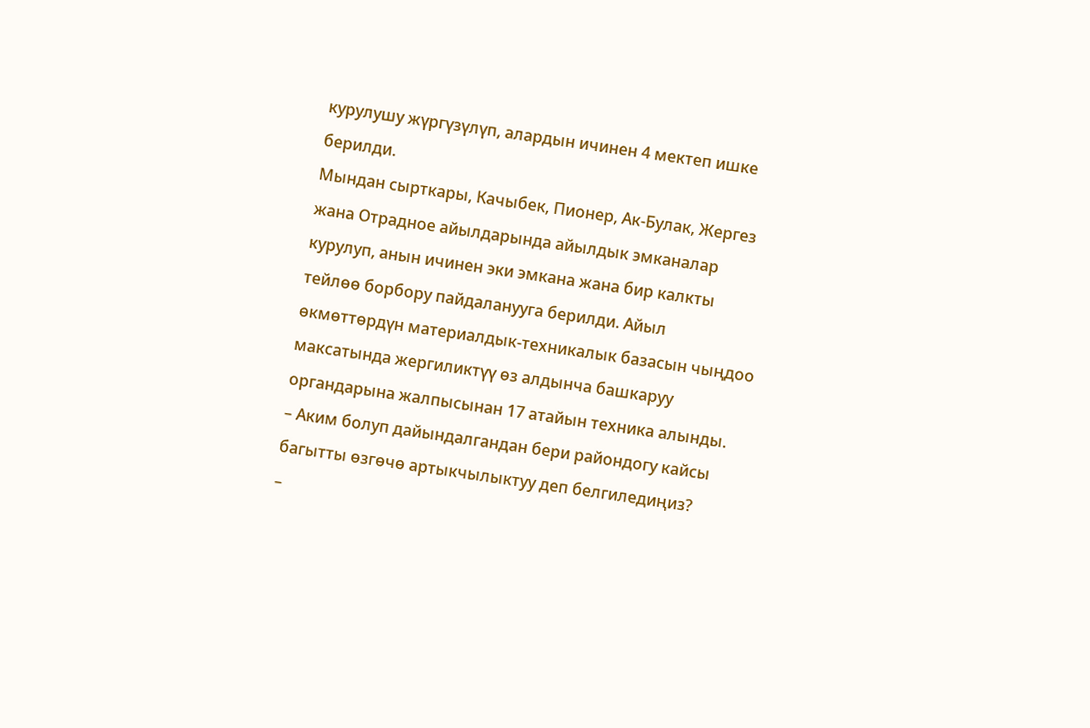курулушу жүргүзүлүп, алардын ичинен 4 мектеп ишке берилди.
Мындан сырткары, Качыбек, Пионер, Ак-Булак, Жергез жана Отрадное айылдарында айылдык эмканалар курулуп, анын ичинен эки эмкана жана бир калкты тейлөө борбору пайдаланууга берилди. Айыл өкмөттөрдүн материалдык-техникалык базасын чыңдоо максатында жергиликтүү өз алдынча башкаруу органдарына жалпысынан 17 атайын техника алынды.
– Аким болуп дайындалгандан бери райондогу кайсы багытты өзгөчө артыкчылыктуу деп белгиледиңиз?
–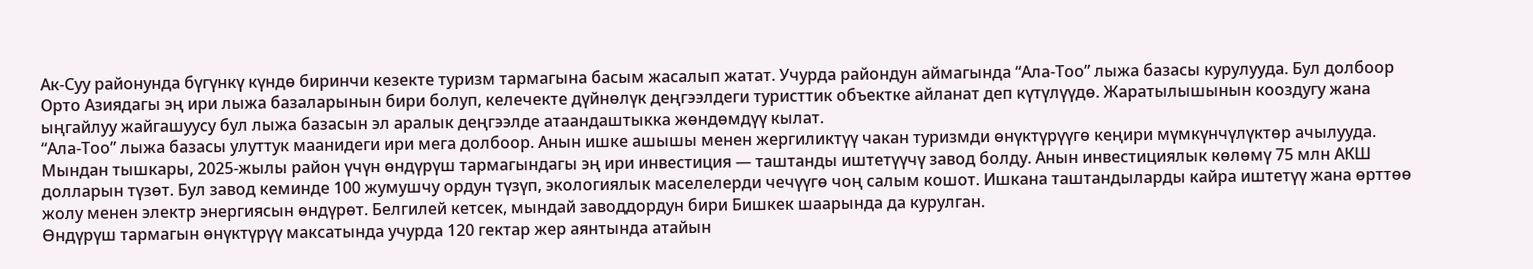Ак-Суу районунда бүгүнкү күндө биринчи кезекте туризм тармагына басым жасалып жатат. Учурда райондун аймагында “Ала-Тоо” лыжа базасы курулууда. Бул долбоор Орто Азиядагы эң ири лыжа базаларынын бири болуп, келечекте дүйнөлүк деңгээлдеги туристтик объектке айланат деп күтүлүүдө. Жаратылышынын кооздугу жана ыңгайлуу жайгашуусу бул лыжа базасын эл аралык деңгээлде атаандаштыкка жөндөмдүү кылат.
“Ала-Тоо” лыжа базасы улуттук маанидеги ири мега долбоор. Анын ишке ашышы менен жергиликтүү чакан туризмди өнүктүрүүгө кеңири мүмкүнчүлүктөр ачылууда.
Мындан тышкары, 2025-жылы район үчүн өндүрүш тармагындагы эң ири инвестиция — таштанды иштетүүчү завод болду. Анын инвестициялык көлөмү 75 млн АКШ долларын түзөт. Бул завод кеминде 100 жумушчу ордун түзүп, экологиялык маселелерди чечүүгө чоң салым кошот. Ишкана таштандыларды кайра иштетүү жана өрттөө жолу менен электр энергиясын өндүрөт. Белгилей кетсек, мындай заводдордун бири Бишкек шаарында да курулган.
Өндүрүш тармагын өнүктүрүү максатында учурда 120 гектар жер аянтында атайын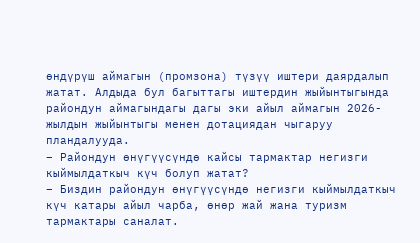өндүрүш аймагын (промзона) түзүү иштери даярдалып жатат. Алдыда бул багыттагы иштердин жыйынтыгында райондун аймагындагы дагы эки айыл аймагын 2026-жылдын жыйынтыгы менен дотациядан чыгаруу пландалууда.
– Райондун өнүгүүсүндө кайсы тармактар негизги кыймылдаткыч күч болуп жатат?
– Биздин райондун өнүгүүсүндө негизги кыймылдаткыч күч катары айыл чарба, өнөр жай жана туризм тармактары саналат.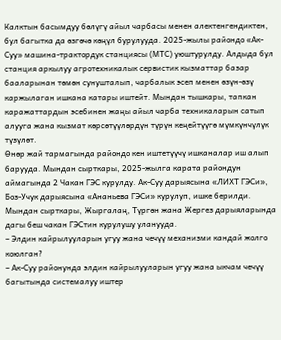Калктын басымдуу бөлүгү айыл чарбасы менен алектенгендиктен, бул багытка да өзгөчө көңүл бурулууда. 2025-жылы райондо «Ак-Суу» машина-трактордук станциясы (МТС) уюштурулду. Алдыда бул станция аркылуу агротехникалык сервистик кызматтар базар бааларынан төмөн сунушталып, чарбалык эсеп менен өзүн-өзү каржылаган ишкана катары иштейт. Мындан тышкары, тапкан каражаттардын эсебинен жаңы айыл чарба техникаларын сатып алууга жана кызмат көрсөтүүлөрдүн түрүн кеңейтүүгө мүмкүнчүлүк түзүлөт.
Өнөр жай тармагында райондо кен иштетүүчү ишканалар иш алып барууда. Мындан сырткары, 2025-жылга карата райондун аймагында 2 Чакан ГЭС курулду. Ак-Суу дарыясына «ЛИХТ ГЭСи», Боз-Учук дарыясына «Ананьева ГЭСи» курулуп, ишке берилди. Мындан сырткары, Жыргалаң, Түргөн жана Жергез дарыяларында дагы беш чакан ГЭСтин курулушу уланууда.
– Элдин кайрылууларын угуу жана чечүү механизми кандай жолго коюлган?
– Ак-Суу районунда элдин кайрылууларын угуу жана ыкчам чечүү багытында системалуу иштер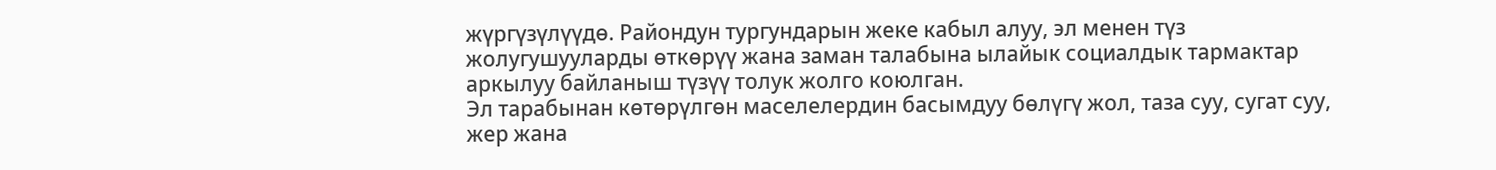жүргүзүлүүдө. Райондун тургундарын жеке кабыл алуу, эл менен түз жолугушууларды өткөрүү жана заман талабына ылайык социалдык тармактар аркылуу байланыш түзүү толук жолго коюлган.
Эл тарабынан көтөрүлгөн маселелердин басымдуу бөлүгү жол, таза суу, сугат суу, жер жана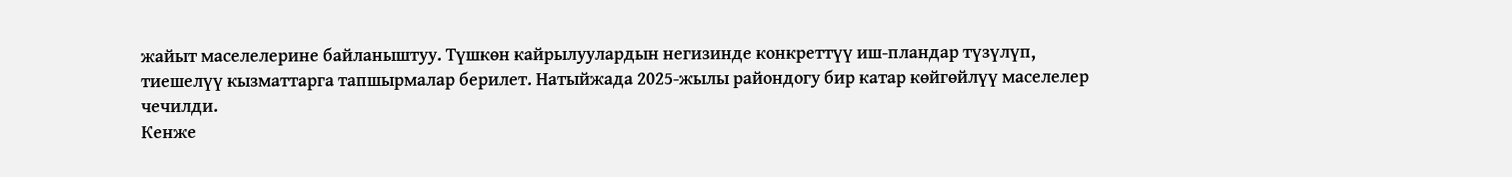жайыт маселелерине байланыштуу. Түшкөн кайрылуулардын негизинде конкреттүү иш-пландар түзүлүп, тиешелүү кызматтарга тапшырмалар берилет. Натыйжада 2025-жылы райондогу бир катар көйгөйлүү маселелер чечилди.
Кенже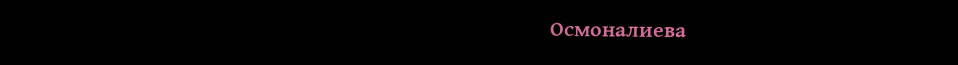Осмоналиева